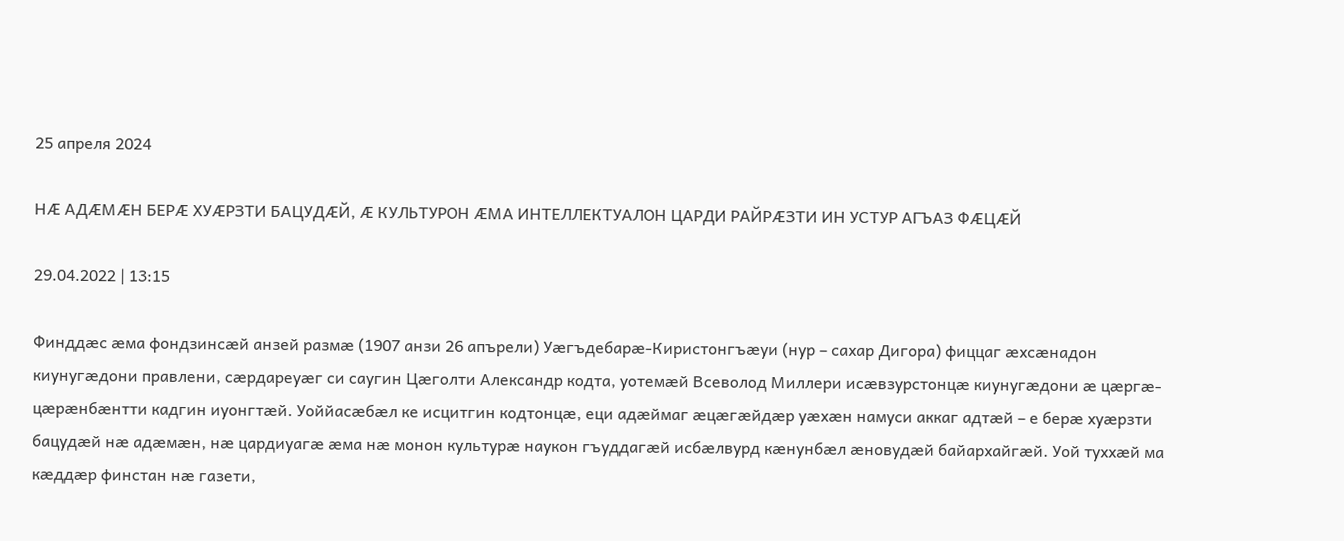25 апреля 2024

НӔ АДӔМӔН БЕРӔ ХУӔРЗТИ БАЦУДӔЙ, Ӕ КУЛЬТУРОН ӔМА ИНТЕЛЛЕКТУАЛОН ЦАРДИ РАЙРӔЗТИ ИН УСТУР АГЪАЗ ФӔЦӔЙ

29.04.2022 | 13:15

Финддӕс ӕма фондзинсӕй анзей размӕ (1907 анзи 26 апърели) Уӕгъдебарӕ-Киристонгъӕуи (нур – сахар Дигора) фиццаг ӕхсӕнадон киунугӕдони правлени, сӕрдареуӕг си саугин Цӕголти Александр кодта, уотемӕй Всеволод Миллери исӕвзурстонцӕ киунугӕдони ӕ цӕргӕ-цӕрӕнбӕнтти кадгин иуонгтӕй. Уоййасӕбӕл ке исцитгин кодтонцӕ, еци адӕймаг ӕцӕгӕйдӕр уӕхӕн намуси аккаг адтӕй – е берӕ хуӕрзти бацудӕй нӕ адӕмӕн, нӕ цардиуагӕ ӕма нӕ монон культурӕ наукон гъуддагӕй исбӕлвурд кӕнунбӕл ӕновудӕй байархайгӕй. Уой туххӕй ма кӕддӕр финстан нӕ газети,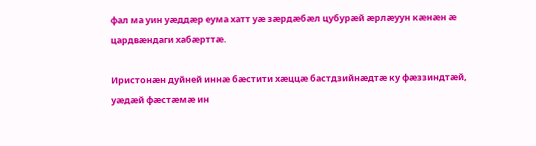фал ма уин уӕддӕр еума хатт уӕ зӕрдӕбӕл цубурӕй ӕрлӕуун кӕнӕн ӕ цардвӕндаги хабӕрттӕ.

Иристонӕн дуйней иннӕ бӕстити хӕццӕ бастдзийнӕдтӕ ку фӕззиндтӕй, уӕдӕй фӕстӕмӕ ин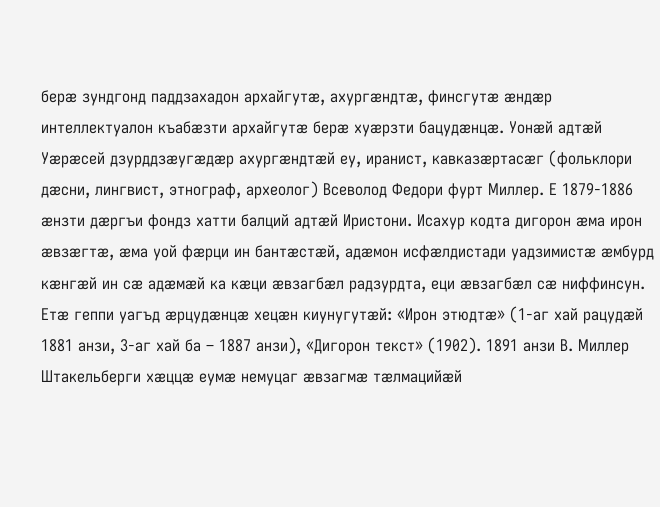берӕ зундгонд паддзахадон архайгутӕ, ахургӕндтӕ, финсгутӕ ӕндӕр интеллектуалон къабӕзти архайгутӕ берӕ хуӕрзти бацудӕнцӕ. Уонӕй адтӕй Уӕрӕсей дзурддзӕугӕдӕр ахургӕндтӕй еу, иранист, кавказӕртасӕг (фольклори дӕсни, лингвист, этнограф, археолог) Всеволод Федори фурт Миллер. Е 1879-1886 ӕнзти дӕргъи фондз хатти балций адтӕй Иристони. Исахур кодта дигорон ӕма ирон ӕвзӕгтӕ, ӕма уой фӕрци ин бантӕстӕй, адӕмон исфӕлдистади уадзимистӕ ӕмбурд кӕнгӕй ин сӕ адӕмӕй ка кӕци ӕвзагбӕл радзурдта, еци ӕвзагбӕл сӕ ниффинсун. Етӕ геппи уагъд ӕрцудӕнцӕ хецӕн киунугутӕй: «Ирон этюдтӕ» (1-аг хай рацудӕй 1881 анзи, 3-аг хай ба – 1887 анзи), «Дигорон текст» (1902). 1891 анзи В. Миллер Штакельберги хӕццӕ еумӕ немуцаг ӕвзагмӕ тӕлмацийӕй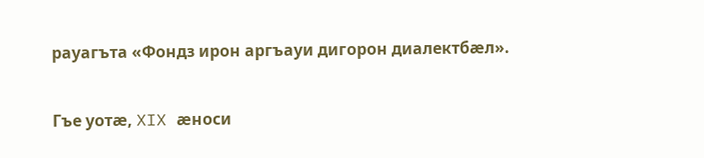рауагъта «Фондз ирон аргъауи дигорон диалектбӕл».

Гъе уотӕ, XIX ӕноси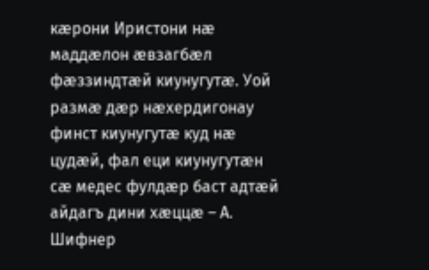кӕрони Иристони нӕ маддӕлон ӕвзагбӕл фӕззиндтӕй киунугутӕ. Уой размӕ дӕр нӕхердигонау финст киунугутӕ куд нӕ цудӕй, фал еци киунугутӕн сӕ медес фулдӕр баст адтӕй айдагъ дини хӕццӕ – А. Шифнер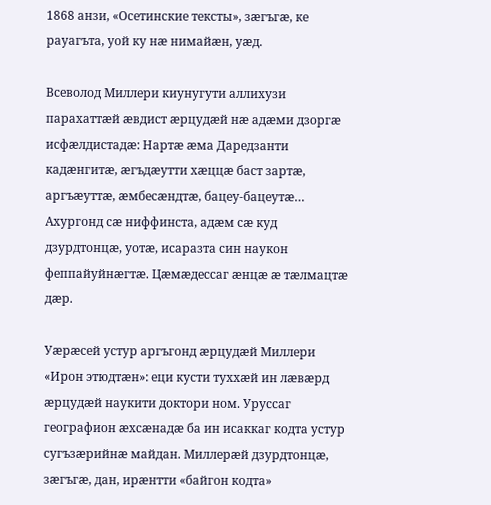1868 анзи, «Осетинские тексты», зӕгъгӕ, ке рауагъта, уой ку нӕ нимайӕн, уӕд.

Всеволод Миллери киунугути аллихузи парахаттӕй ӕвдист ӕрцудӕй нӕ адӕми дзоргӕ исфӕлдистадӕ: Нартӕ ӕма Даредзанти кадӕнгитӕ, ӕгъдӕутти хӕццӕ баст зартӕ, аргъӕуттӕ, ӕмбесӕндтӕ, бацеу-бацеутӕ… Ахургонд сӕ ниффинста, адӕм сӕ куд дзурдтонцӕ, уотӕ, исаразта син наукон феппайуйнӕгтӕ. Цӕмӕдессаг ӕнцӕ ӕ тӕлмацтӕ дӕр.

Уӕрӕсей устур аргъгонд ӕрцудӕй Миллери «Ирон этюдтӕн»: еци кусти туххӕй ин лӕвӕрд ӕрцудӕй наукити доктори ном. Уруссаг географион ӕхсӕнадӕ ба ин исаккаг кодта устур сугъзӕрийнӕ майдан. Миллерӕй дзурдтонцӕ, зӕгъгӕ, дан, ирӕнтти «байгон кодта»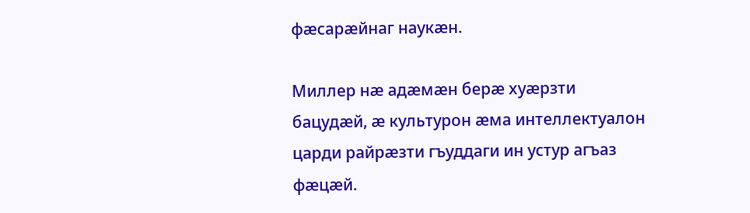фӕсарӕйнаг наукӕн.

Миллер нӕ адӕмӕн берӕ хуӕрзти бацудӕй, ӕ культурон ӕма интеллектуалон царди райрӕзти гъуддаги ин устур агъаз фӕцӕй.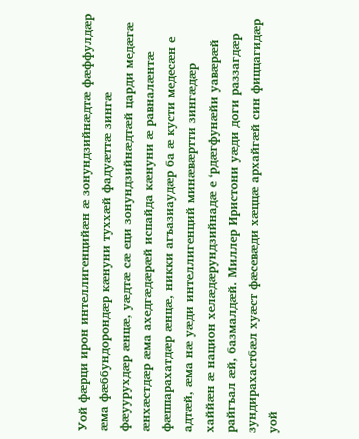Уой фӕрци ирон интеллигенцийӕн ӕ зонундзийнӕдтӕ фӕффулдӕр ӕма фӕббундорондӕр кӕнуни туххӕй фадуӕттӕ зингӕ фӕуурухдӕр ӕнцӕ, уӕдтӕ сӕ еци зонундзийнӕдтӕй царди медӕгӕ ӕнхӕстдӕр ӕма ахедгӕдӕрӕй испайда кӕнуни ӕ равналӕнтӕ фӕппарахатдӕр ӕнцӕ, никки агъазиаудӕр ба ӕ кусти медесӕн е адтӕй, ӕма нӕ уӕди интеллигенций минӕвӕртти зингӕдӕр хаййӕн ӕ национ хелӕдӕрундзийнадӕ е ‘рдӕгфунӕйи уавӕрӕй райгъал ӕй, базмалдӕй. Миллер Иристони уӕди доги раззагдӕр зундирахастбӕл хуӕст фӕсевӕди хӕццӕ архайгӕй син фиццагидӕр уой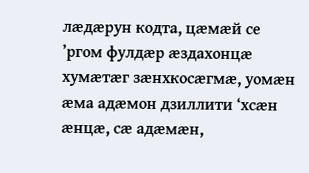лӕдӕрун кодта, цӕмӕй се ’ргом фулдӕр ӕздахонцӕ хумӕтӕг зӕнхкосӕгмӕ, уомӕн ӕма адӕмон дзиллити ‘хсӕн ӕнцӕ, сӕ адӕмӕн,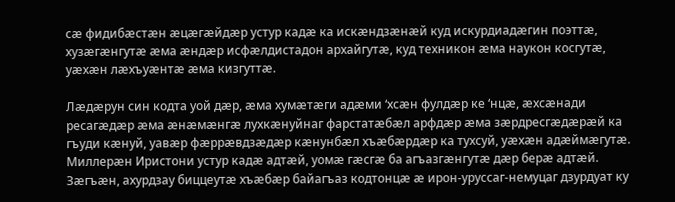сӕ фидибӕстӕн ӕцӕгӕйдӕр устур кадӕ ка искӕндзӕнӕй куд искурдиадӕгин поэттӕ, хузӕгӕнгутӕ ӕма ӕндӕр исфӕлдистадон архайгутӕ, куд техникон ӕма наукон косгутӕ, уӕхӕн лӕхъуӕнтӕ ӕма кизгуттӕ.

Лӕдӕрун син кодта уой дӕр, ӕма хумӕтӕги адӕми ‘хсӕн фулдӕр ке ‘нцӕ, ӕхсӕнади ресагӕдӕр ӕма ӕнӕмӕнгӕ лухкӕнуйнаг фарстатӕбӕл арфдӕр ӕма зӕрдресгӕдӕрӕй ка гъуди кӕнуй, уавӕр фӕррӕвдзӕдӕр кӕнунбӕл хъӕбӕрдӕр ка тухсуй, уӕхӕн адӕймӕгутӕ. Миллерӕн Иристони устур кадӕ адтӕй, уомӕ гӕсгӕ ба агъазгӕнгутӕ дӕр берӕ адтӕй. Зӕгъӕн, ахурдзау биццеутӕ хъӕбӕр байагъаз кодтонцӕ ӕ ирон-уруссаг-немуцаг дзурдуат ку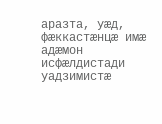аразта, уӕд, фӕккастӕнцӕ имӕ адӕмон исфӕлдистади уадзимистӕ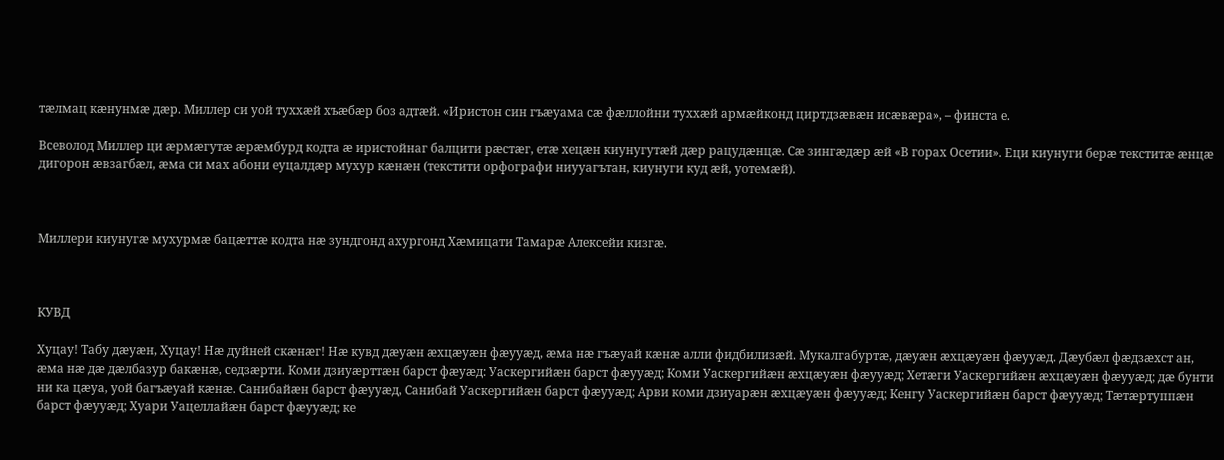тӕлмац кӕнунмӕ дӕр. Миллер си уой туххӕй хъӕбӕр боз адтӕй. «Иристон син гъӕуама сӕ фӕллойни туххӕй армӕйконд циртдзӕвӕн исӕвӕра», – финста е.

Всеволод Миллер ци ӕрмӕгутӕ ӕрӕмбурд кодта ӕ иристойнаг балцити рӕстӕг, етӕ хецӕн киунугутӕй дӕр рацудӕнцӕ. Сӕ зингӕдӕр ӕй «В горах Осетии». Еци киунуги берӕ текститӕ ӕнцӕ дигорон ӕвзагбӕл, ӕма си мах абони еуцалдӕр мухур кӕнӕн (текстити орфографи ниууагътан, киунуги куд ӕй, уотемӕй).



Миллери киунугӕ мухурмӕ бацӕттӕ кодта нӕ зундгонд ахургонд Хӕмицати Тамарӕ Алексейи кизгӕ.



КУВД

Хуцау! Табу дӕуӕн, Хуцау! Нӕ дуйней скӕнӕг! Нӕ кувд дӕуӕн ӕхцӕуӕн фӕууӕд, ӕма нӕ гъӕуай кӕнӕ алли фидбилизӕй. Мукалгабуртӕ, дӕуӕн ӕхцӕуӕн фӕууӕд. Дӕубӕл фӕдзӕхст ан, ӕма нӕ дӕ дӕлбазур бакӕнӕ, седзӕрти. Коми дзиуӕрттӕн барст фӕуӕд: Уаскергийӕн барст фӕууӕд; Коми Уаскергийӕн ӕхцӕуӕн фӕууӕд; Хетӕги Уаскергийӕн ӕхцӕуӕн фӕууӕд; дӕ бунти ни ка цӕуа, уой багъӕуай кӕнӕ. Санибайӕн барст фӕууӕд, Санибай Уаскергийӕн барст фӕууӕд; Арви коми дзиуарӕн ӕхцӕуӕн фӕууӕд; Кенгу Уаскергийӕн барст фӕууӕд; Тӕтӕртуппӕн барст фӕууӕд; Хуари Уацеллайӕн барст фӕууӕд; ке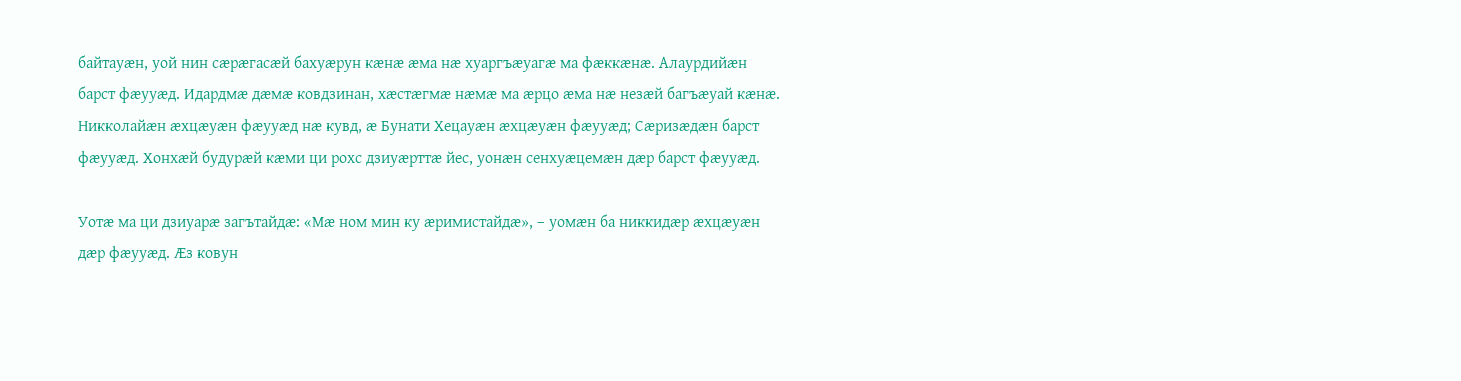байтауӕн, уой нин сӕрӕгасӕй бахуӕрун кӕнӕ ӕма нӕ хуаргъӕуагӕ ма фӕккӕнӕ. Алаурдийӕн барст фӕууӕд. Идардмӕ дӕмӕ ковдзинан, хӕстӕгмӕ нӕмӕ ма ӕрцо ӕма нӕ незӕй багъӕуай кӕнӕ. Никколайӕн ӕхцӕуӕн фӕууӕд нӕ кувд, ӕ Бунати Хецауӕн ӕхцӕуӕн фӕууӕд; Сӕризӕдӕн барст фӕууӕд. Хонхӕй будурӕй кӕми ци рохс дзиуӕрттӕ йес, уонӕн сенхуӕцемӕн дӕр барст фӕууӕд.

Уотӕ ма ци дзиуарӕ загътайдӕ: «Мӕ ном мин ку ӕримистайдӕ», – уомӕн ба никкидӕр ӕхцӕуӕн дӕр фӕууӕд. Ӕз ковун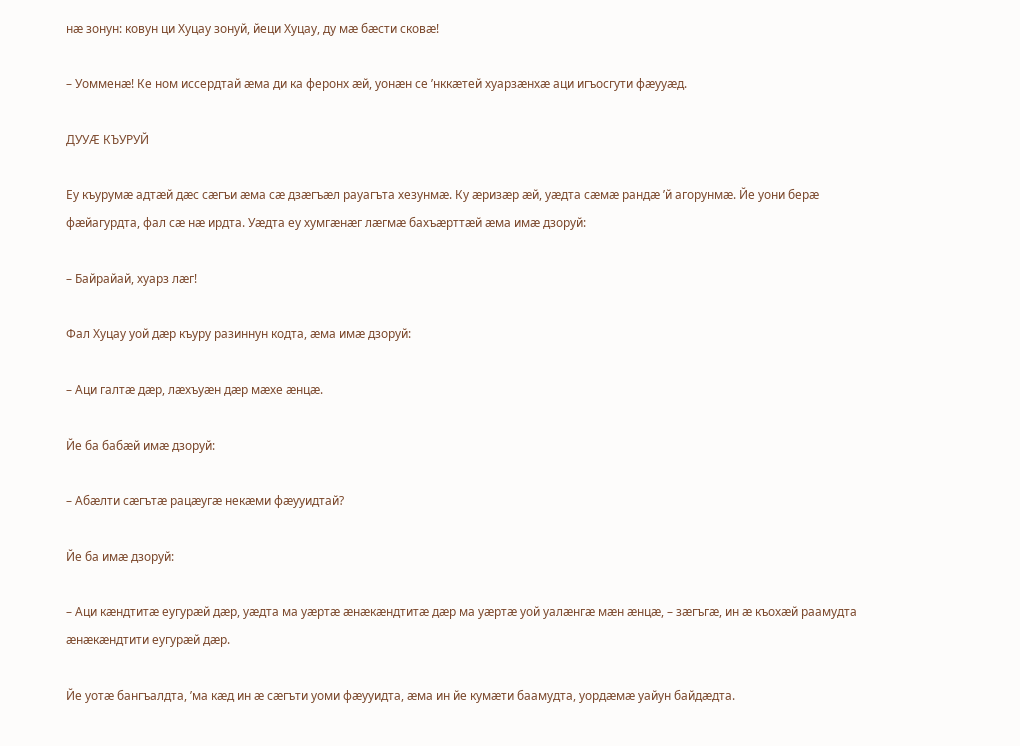нӕ зонун: ковун ци Хуцау зонуй, йеци Хуцау, ду мӕ бӕсти сковӕ!

– Уомменӕ! Ке ном иссердтай ӕма ди ка феронх ӕй, уонӕн се ’нккӕтей хуарзӕнхӕ аци игъосгути фӕууӕд.

ДУУӔ КЪУРУЙ

Еу къурумӕ адтӕй дӕс сӕгъи ӕма сӕ дзӕгъӕл рауагъта хезунмӕ. Ку ӕризӕр ӕй, уӕдта сӕмӕ рандӕ ’й агорунмӕ. Йе уони берӕ фӕйагурдта, фал сӕ нӕ ирдта. Уӕдта еу хумгӕнӕг лӕгмӕ бахъӕрттӕй ӕма имӕ дзоруй:

– Байрайай, хуарз лӕг!

Фал Хуцау уой дӕр къуру разиннун кодта, ӕма имӕ дзоруй:

– Аци галтӕ дӕр, лӕхъуӕн дӕр мӕхе ӕнцӕ.

Йе ба бабӕй имӕ дзоруй:

– Абӕлти сӕгътӕ рацӕугӕ некӕми фӕууидтай?

Йе ба имӕ дзоруй:

– Аци кӕндтитӕ еугурӕй дӕр, уӕдта ма уӕртӕ ӕнӕкӕндтитӕ дӕр ма уӕртӕ уой уалӕнгӕ мӕн ӕнцӕ, – зӕгъгӕ, ин ӕ къохӕй раамудта ӕнӕкӕндтити еугурӕй дӕр.

Йе уотӕ бангъалдта, ’ма кӕд ин ӕ сӕгъти уоми фӕууидта, ӕма ин йе кумӕти баамудта, уордӕмӕ уайун байдӕдта.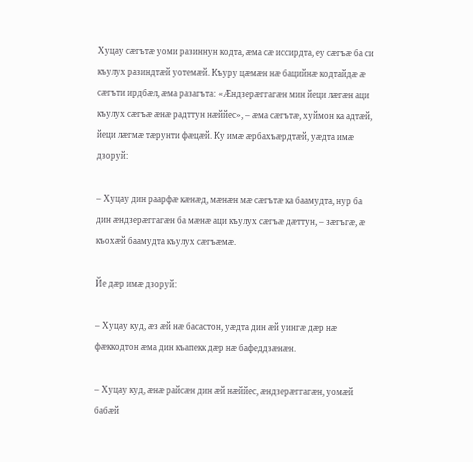Хуцау сӕгътӕ уоми разиннун кодта, ӕма сӕ иссирдта, еу сӕгъӕ ба си къулух разиндтӕй уотемӕй. Къуру цӕмӕн нӕ бацийнӕ кодтайдӕ ӕ сӕгъти ирдбӕл, ӕма разагъта: «Ӕндзерӕггагӕн мин йеци лӕгӕн аци къулух сӕгъӕ ӕнӕ радттун нӕййес», – ӕма сӕгътӕ, хуймон ка адтӕй, йеци лӕгмӕ тӕрунти фӕцӕй. Ку имӕ ӕрбахъӕрдтӕй, уӕдта имӕ дзоруй:

– Хуцау дин раарфӕ кӕнӕд, мӕнӕн мӕ сӕгътӕ ка баамудта, нур ба дин ӕндзерӕггагӕн ба мӕнӕ аци къулух сӕгъӕ дӕттун, – зӕгъгӕ, ӕ къохӕй баамудта къулух сӕгъӕмӕ.

Йе дӕр имӕ дзоруй:

– Хуцау куд, ӕз ӕй нӕ басастон, уӕдта дин ӕй уингӕ дӕр нӕ фӕккодтон ӕма дин къапекк дӕр нӕ бафеддзӕнӕн.

– Хуцау куд, ӕнӕ райсӕн дин ӕй нӕййес, ӕндзерӕггагӕн, уомӕй бабӕй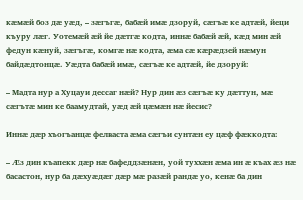кӕмӕй боз дӕ уӕд, – зӕгъгӕ, бабӕй имӕ дзоруй, сӕгъӕ ке адтӕй, йеци къуру лӕг. Уотемӕй ӕй йе дӕтгӕ кодта, иннӕ бабӕй ӕй, кӕд мин ӕй федун кӕнуй, зӕгъгӕ, комгӕ нӕ кодта, ӕма сӕ кӕрӕдзей нӕмун байдӕдтонцӕ. Уӕдта бабӕй имӕ, сӕгъӕ ке адтӕй, йе дзоруй:

– Мадта нур а Хуцауи дессаг нӕй? Нур дин ӕз сӕгъӕ ку дӕттун, мӕ сӕгътӕ мин ке баамудтай, уӕд ӕй цӕмӕн нӕ йесис?

Иннӕ дӕр хъогъанцӕ фелваста ӕма сӕгъи сунтӕн еу цӕф фӕккодта:

– Ӕз дин къапекк дӕр нӕ бафеддзӕнӕн, уой туххӕн ӕма ин ӕ къах ӕз нӕ басастон, нур ба дӕхуӕдӕг дӕр мӕ разӕй рандӕ уо, кенӕ ба дин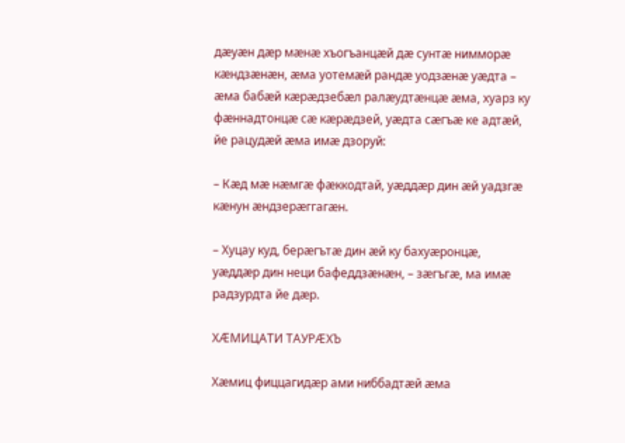дӕуӕн дӕр мӕнӕ хъогъанцӕй дӕ сунтӕ нимморӕ кӕндзӕнӕн, ӕма уотемӕй рандӕ уодзӕнӕ уӕдта – ӕма бабӕй кӕрӕдзебӕл ралӕудтӕнцӕ ӕма, хуарз ку фӕннадтонцӕ сӕ кӕрӕдзей, уӕдта сӕгъӕ ке адтӕй, йе рацудӕй ӕма имӕ дзоруй:

– Кӕд мӕ нӕмгӕ фӕккодтай, уӕддӕр дин ӕй уадзгӕ кӕнун ӕндзерӕггагӕн.

– Хуцау куд, берӕгътӕ дин ӕй ку бахуӕронцӕ, уӕддӕр дин неци бафеддзӕнӕн, – зӕгъгӕ, ма имӕ радзурдта йе дӕр.

ХӔМИЦАТИ ТАУРӔХЪ

Хӕмиц фиццагидӕр ами ниббадтӕй ӕма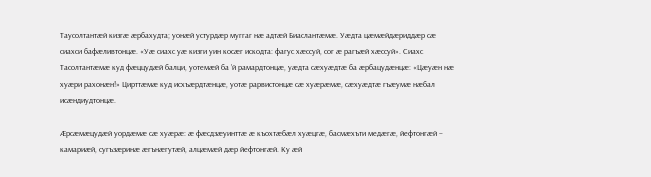Таусолтантӕй кизгӕ ӕрбахудта; уонӕй устурдӕр муггаг нӕ адтӕй Биаслантӕмӕ. Уӕдта цӕмӕйдӕриддӕр сӕ сиахси бафӕливтонцӕ. «Уӕ сиахс уӕ кизги уин косӕг искодта: фагус хӕссуй, сог ӕ рагъӕй хӕссуй». Сиахс Тасолтантӕмӕ куд фӕццудӕй балци, уотемӕй ба ’й рамардтонцӕ, уӕдта сӕхуӕдтӕ ба ӕрбацудӕнцӕ: «Цӕуӕн нӕ хуӕри рахонӕн!» Цирттӕмӕ куд исхъӕрдтӕнцӕ, уотӕ рарвистонцӕ сӕ хуӕрӕмӕ, сӕхуӕдтӕ гъӕумӕ нӕбал исӕндиудтонцӕ.

Ӕрсӕмӕцудӕй уордӕмӕ сӕ хуӕрӕ: ӕ фӕсдзӕуинттӕ ӕ къохтӕбӕл хуӕцгӕ, басмӕхъти медӕгӕ, йефтонгӕй – камариӕй, сугъзӕринӕ ӕгънӕгутӕй, алцӕмӕй дӕр йефтонгӕй. Ку ӕй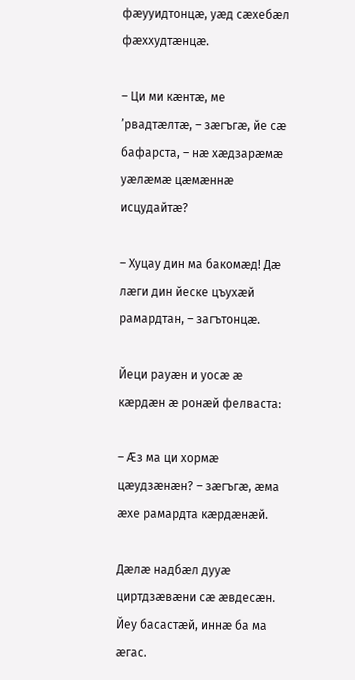фӕууидтонцӕ, уӕд сӕхебӕл фӕххудтӕнцӕ.

– Ци ми кӕнтӕ, ме ’рвадтӕлтӕ, – зӕгъгӕ, йе сӕ бафарста, – нӕ хӕдзарӕмӕ уӕлӕмӕ цӕмӕннӕ исцудайтӕ?

– Хуцау дин ма бакомӕд! Дӕ лӕги дин йеске цъухӕй рамардтан, – загътонцӕ.

Йеци рауӕн и уосӕ ӕ кӕрдӕн ӕ ронӕй фелваста:

– Ӕз ма ци хормӕ цӕудзӕнӕн? – зӕгъгӕ, ӕма ӕхе рамардта кӕрдӕнӕй.

Дӕлӕ надбӕл дууӕ циртдзӕвӕни сӕ ӕвдесӕн. Йеу басастӕй, иннӕ ба ма ӕгас.